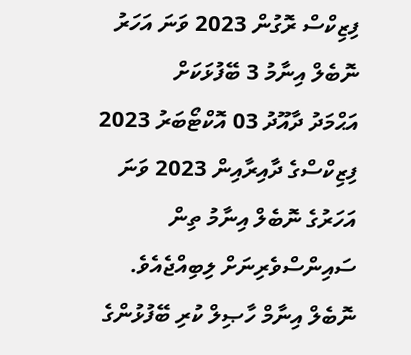ފިޒިކްސް ރޮގުން 2023 ވަނަ އަހަރު ނޮބެލް އިނާމު 3 ބޭފުޅަކަށް
އަޙްމަދު ދާއޫދު 03 އޮކްޓޯބަރު 2023
ފިޒިކްސްގެ ދާއިރާއިން 2023 ވަނަ އަހަރުގެ ނޮބެލް އިނާމު ތިން ސައިންސްވެރިނަށް ލިބިއްޖެއެވެ.
ނޮބެލް އިނާމް ހާޞިލް ކުރި ބޭފުޅުންގެ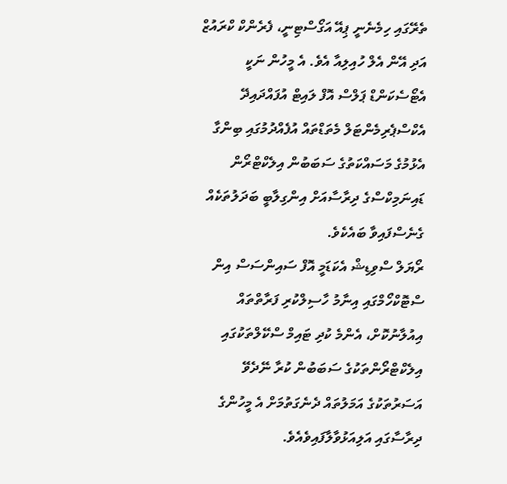ތެރޭގައި ހިމެނެނީ ޕިއޭ އަގޯސްޓިނީ، ފެރެންކް ކްރައުޒް އަދި އޭން އެލް ހުއިލިއާ އެވެ. އެ މީހުން ނަކީ އެޓޯސެކަންޑް ޕަލްސް އޮފް ލައިޓް އުފައްދައިދޭ އެކްސްޕެރިމެންޓަލް މެތަޑްތައް އުފެއްދުމުގައި ބިންގާ އެޅުމުގެ މަސައްކަތުގެ ސަބަބުން އިލެކްޓްރޯން ޑައިނަމިކްސްގެ ދިރާސާއަށް އިންގިލާބީ ބަދަލުތަކެއް ގެނެސްފައިވާ ބައެކެވެ.
ރޯޔަލް ސްވިޑިޝް އެކަޑަމީ އޮފް ސައިންސަސް އިން ސްޓޮކްހޯމްގައި އިނާމު ހާސިލްކުރި ފަރާތްތައް އިއުލާނުކޮށް، އެންމެ ކުދި ޓައިމް ސްކޭލްތަކުގައި އިލެކްޓްރޯންތަކުގެ ސަބަބުން ކުރާ ނޭދެވޭ އަސަރުތަކުގެ އަމަލުތައް ދެނެގަތުމަށް އެ މީހުންގެ ދިރާސާގައި އަލިއަޅުވާލާފައިވެއެވެ.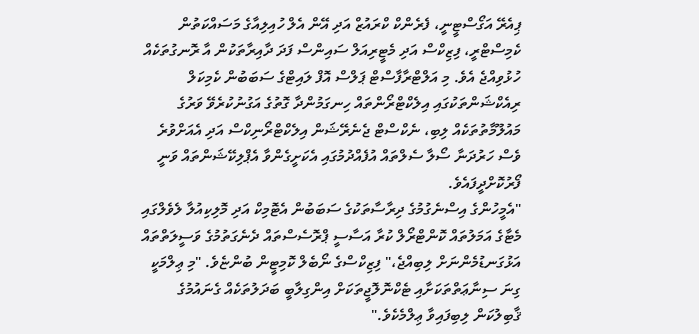ޕިއެރޭ އަގޯސްޓީނީ، ފެރެންކް ކްރައުޒް އަދި އޭން އެލް ހުއިލިއާގެ މަސައްކަތުން ކެމިސްޓްރީ، ފިޒިކްސް އަދި މެޓީރިއަލް ސައިންސް ފަދަ ދާއިރާތަކުން އާ ރޮނގުތަކެއް ހުޅުވިއްޖެ އެވެ. މި އަލްޓްރާފާސްޓް ޕަލްސް އޮފް ލައިޓްގެ ސަބަބުން ކެމިކަލް ރިއެކްޝަންތަކުގައި އިލެކްޓްރޯންތައް ހިނގަމުންދާ ގޮތުގެ އަގުނުކުރެވޭ ވަރުގެ މައުލޫމާތުތަކެއް ލިބި، ނެކްސްޓް ޖެނެރޭޝަން އިލެކްޓްރޯނިކްސް އަދި އެއަށްވުރެ ވެސް ހަރުދަނާ ސޯލާ ސެލްތައް އުފެއްދުމުގައި އެކަށީގެންވާ އެޕްލިކޭޝަންތައް ވަނީ ފޯރުކޮށްދީފައެވެ.
"އެމީހުންގެ އިސްނެގުމުގެ ދިރާސާތަކުގެ ސަބަބުން އެޓޮމިކް އަދި މޮލިކިއުލާ ލެވެލްގައި މެޓާގެ އަމަލުތައް ކޮންޓްރޯލް ކުރާ އަސާސީ ޕްރޮސެސްތައް ދެނެގަތުމުގެ ވަސީލަތްތައް އަޅުގަނޑުމެންނަށް ލިބިއްޖެ،" ފިޒިކްސްގެ ނޯބެލް ކޮމިޓީން ބުންޏެވެ. "މި ޢިލްމަކީ ގިނަ ސިނާޢަތްތަކަށާއި ޓެކްނޮލޮޖީތަކަށް އިންގިލާބީ ބަދަލުތަކެއް ގެނައުމުގެ ޤާބިލުކަން ލިބިފައިވާ ޢިލްމެކެވެ."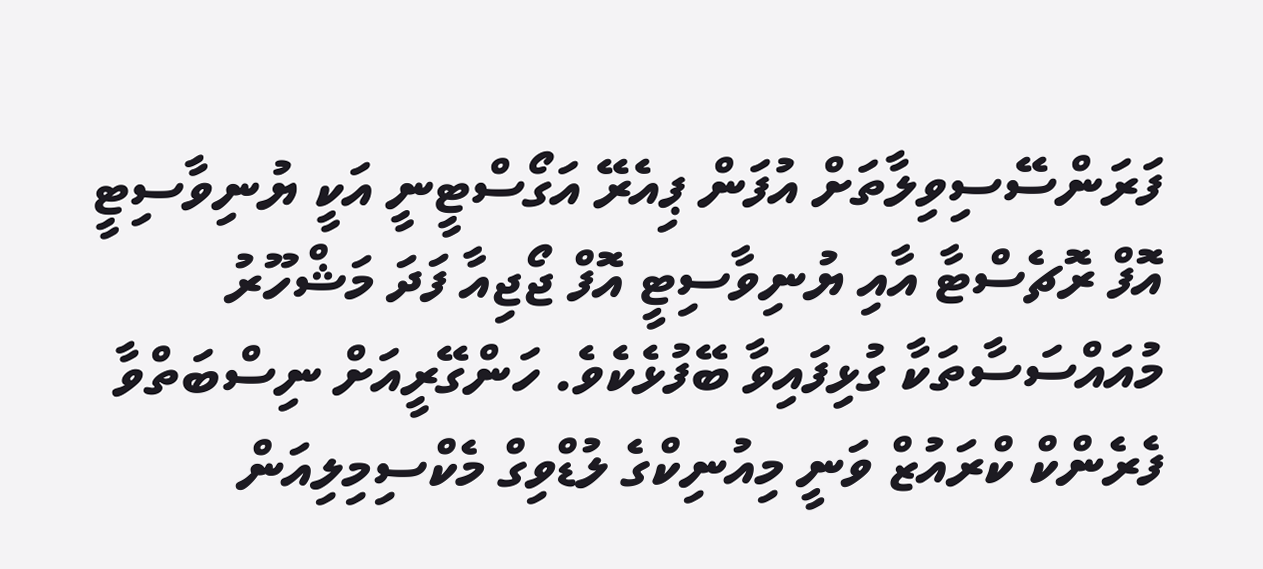ފަރަންސޭސިވިލާތަށް އުފަން ޕިއެރޭ އަގޯސްޓީނީ އަކީ ޔުނިވާސިޓީ އޮފް ރޮޗެސްޓާ އާއި ޔުނިވާސިޓީ އޮފް ޖޯޖިއާ ފަދަ މަޝްހޫރު މުއައްސަސާތަކާ ގުޅިފައިވާ ބޭފުޅެކެވެ. ހަންގޭރީއަށް ނިސްބަތްވާ ފެރެންކް ކްރައުޒް ވަނީ މިއުނިކްގެ ލުޑްވިގް މެކްސިމިލިއަން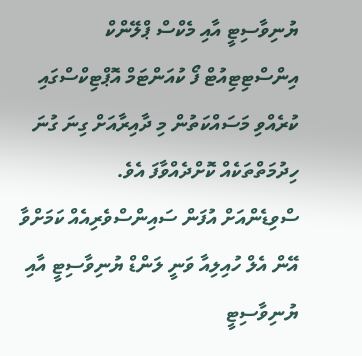ޔުނިވާސިޓީ އާއި މެކްސް ޕްލޭންކް އިންސްޓިޓިއުޓް ފޯ ކުއަންޓަމް އޮޕްޓިކްސްގައި ކުރެއްވި މަސައްކަތުން މި ދާއިރާއަށް ގިނަ ގުނަ ހިދުމަތްތަކެއް ކޮށްދެއްވާފަ އެވެ.
ސްވިޑެންއަށް އުފަން ސައިންސްވެރިއެއް ކަމަށްވާ އޭން އެލް ހުއިލިއާ ވަނީ ލަންޑް ޔުނިވާސިޓީ އާއި ޔުނިވާސިޓީ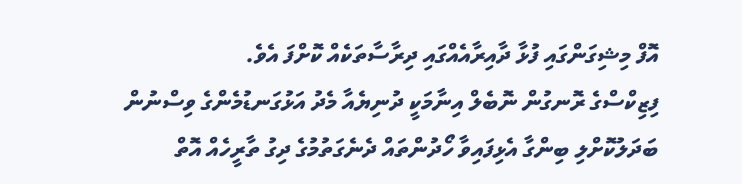އޮފް މިޝިގަންގައި ފުޅާ ދާއިރާއެއްގައި ދިރާސާތަކެއް ކޮށްފަ އެވެ.
ފިޒިކްސްގެ ރޮނގުން ނޮބެލް އިނާމަކީ ދުނިޔެއާ މެދު އަޅުގަނޑުމެންގެ ވިސްނުން ބަދަލުކޮށްލި ބިންގާ އެޅިފައިވާ ހޯދުންތައް ދެނެގަތުމުގެ ދިގު ތާރީހެއް އޮތް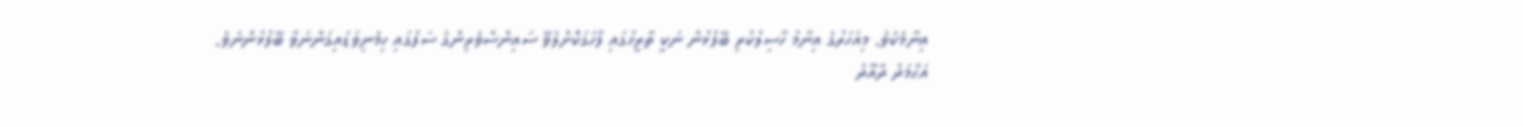އިނާމެކެވެ. މިއަހަރުގެ އިނާމު ހާސިލުކުރި ބޭފުޅުން ނަކީ ތާރީޚުގައި ފާހަގަކޮށްލެވޭ ސައިންސްވެރިންގެ ސަފުގައި ހިމެނިވަޑައިގަންނަވާ ބޭފުޅުންނެވެ.
އަޙްމަދު ދާއޫދު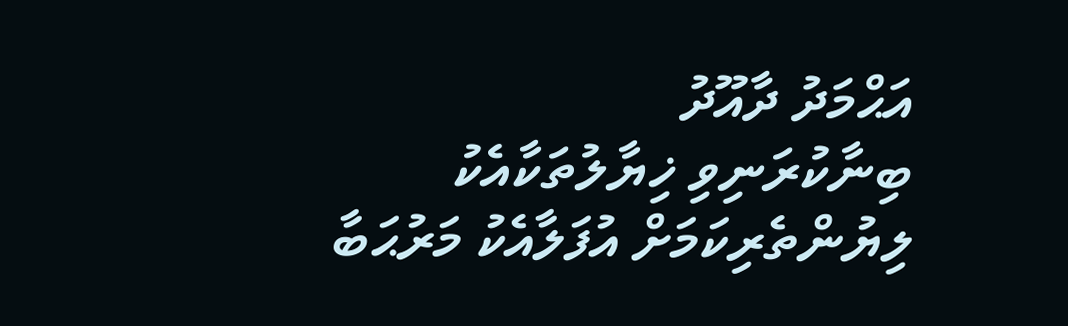އަޙްމަދު ދާއޫދު
ބިނާކުރަނިވި ޚިޔާލުތަކާއެކު ލިޔުންތެރިކަމަށް އުފަލާއެކު މަރުޙަބާ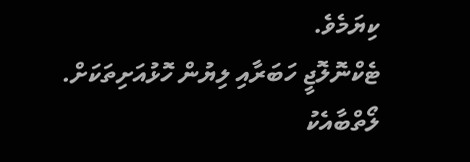ކިޔަމެވެ.
ޓެކްނޮލޮޖީ ހަބަރާއި ލިޔުން ހޮޅުއަށިތަކަށް.
ލޯތްބާއެކު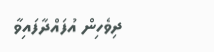ދިވެހިން އުފައްދާފައިވާ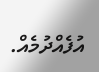އުފެއްދުމެއް.